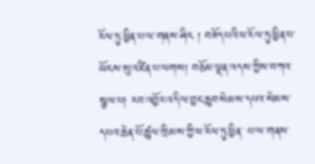རོལ་ཏུ་ཕྱིན་པ་ལ་གནས་ཤིང ། བཟོད་པའི་ཕ་རོལ་ཏུ་ཕྱིན་པ་ཡོངས་སུ་འཛིན་པ་ལགས། བཅོམ་ལྡན་འདས་ཀྱིས་བཀའ་སྩལ་པ། རབ་འབྱོར་འདི་ལ་བྱང་ཆུབ་སེམས་དཔའ་སེམས་དཔའ་ཆེན་པོ་ཚུལ་ཁྲིམས་ཀྱི་ཕ་རོལ་ཏུ་ཕྱིན་ པ་ལ་གནས་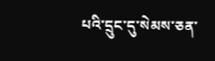པའི་དྲུང་དུ་སེམས་ཅན་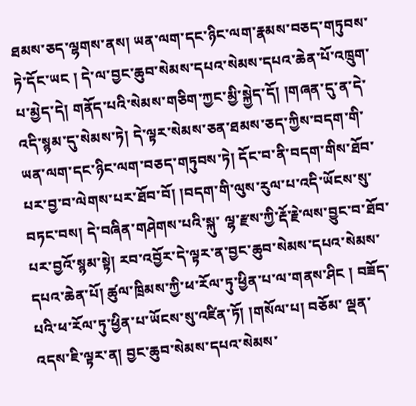ཐམས་ཅད་ལྷགས་ནས། ཡན་ལག་དང་ཉིང་ལག་རྣམས་བཅད་གཏུབས་ཏེ་དོང་ཡང ། དེ་ལ་བྱང་ཆུབ་སེམས་དཔའ་སེམས་དཔའ་ཆེན་པོ་འཁྲུག་པ་མྱེད་དེ། གནོད་པའི་སེམས་གཅིག་ཀྱང་མྱི་སྐྱེད་དོ། །གཞན་དུ་ན་དེ་ འདི་སྙམ་དུ་སེམས་ཏེ། དེ་ལྟར་སེམས་ཅན་ཐམས་ཅད་ཀྱིས་བདག་གི་ཡན་ལག་དང་ཉིང་ལག་བཅད་གཏུབས་ཏེ། དོང་བ་ནི་བདག་གིས་ཐོབ་པར་བྱ་བ་ལེགས་པར་ཐོབ་བོ། །བདག་གི་ལུས་རུལ་པ་འདི་ཡོངས་སུ་བཏང་བས། དེ་བཞིན་གཤེགས་པའི་སྐུ་ ལྷ་རྫས་ཀྱི་རྡོ་རྗེ་ལས་བྱུང་བ་ཐོབ་པར་བྱའོ་སྙམ་སྟེ། རབ་འབྱོར་དེ་ལྟར་ན་བྱང་ཆུབ་སེམས་དཔའ་སེམས་དཔའ་ཆེན་པོ། ཚུལ་ཁྲིམས་ཀྱི་ཕ་རོལ་ཏུ་ཕྱིན་པ་ལ་གནས་ཤིང ། བཟོད་པའི་ཕ་རོལ་ཏུ་ཕྱིན་པ་ཡོངས་སུ་འཛིན་ཏོ། །གསོལ་པ། བཅོམ་ ལྡན་འདས་ཇི་ལྟར་ན། བྱང་ཆུབ་སེམས་དཔའ་སེམས་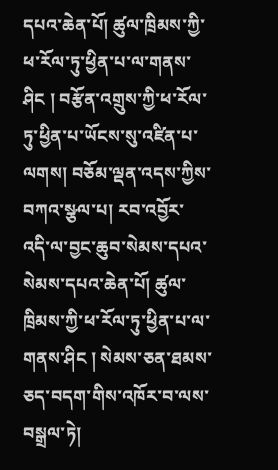དཔའ་ཆེན་པོ། ཚུལ་ཁྲིམས་ཀྱི་ཕ་རོལ་ཏུ་ཕྱིན་པ་ལ་གནས་ཤིང ། བརྩོན་འགྲུས་ཀྱི་ཕ་རོལ་ཏུ་ཕྱིན་པ་ཡོངས་སུ་འཛིན་པ་ལགས། བཅོམ་ལྡན་འདས་ཀྱིས་བཀའ་སྩལ་པ། རབ་འབྱོར་ འདི་ལ་བྱང་ཆུབ་སེམས་དཔའ་སེམས་དཔའ་ཆེན་པོ། ཚུལ་ཁྲིམས་ཀྱི་ཕ་རོལ་ཏུ་ཕྱིན་པ་ལ་གནས་ཤིང ། སེམས་ཅན་ཐམས་ཅད་བདག་གིས་འཁོར་བ་ལས་བསྒྲལ་ཏེ།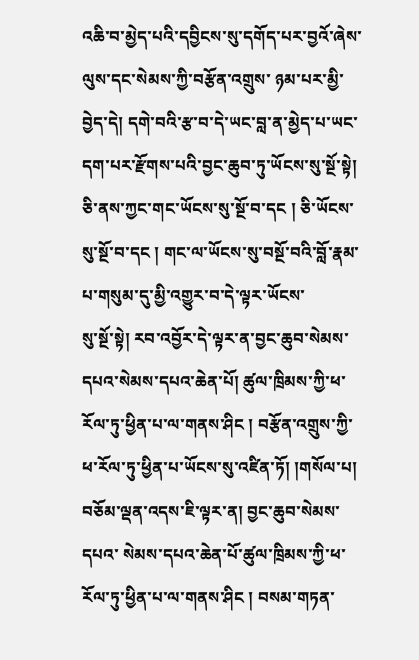འཆི་བ་མྱེད་པའི་དབྱིངས་སུ་དགོད་པར་བྱའོ་ཞེས་ལུས་དང་སེམས་ཀྱི་བརྩོན་འགྲུས་ ཉམ་པར་མྱི་བྱེད་དེ། དགེ་བའི་རྩ་བ་དེ་ཡང་བླ་ན་མྱེད་པ་ཡང་དག་པར་རྫོགས་པའི་བྱང་ཆུབ་ཏུ་ཡོངས་སུ་སྔོ་སྟེ། ཅི་ནས་ཀྱང་གང་ཡོངས་སུ་སྔོ་བ་དང ། ཅི་ཡོངས་སུ་སྔོ་བ་དང ། གང་ལ་ཡོངས་སུ་བསྔོ་བའི་བློ་རྣམ་པ་གསུམ་དུ་མྱི་འགྱུར་བ་དེ་ལྟར་ཡོངས་
སུ་སྔོ་སྟེ། རབ་འབྱོར་དེ་ལྟར་ན་བྱང་ཆུབ་སེམས་དཔའ་སེམས་དཔའ་ཆེན་པོ། ཚུལ་ཁྲིམས་ཀྱི་ཕ་རོལ་ཏུ་ཕྱིན་པ་ལ་གནས་ཤིང ། བརྩོན་འགྲུས་ཀྱི་ཕ་རོལ་ཏུ་ཕྱིན་པ་ཡོངས་སུ་འཛིན་ཏོ། །གསོལ་པ། བཅོམ་ལྡན་འདས་ཇི་ལྟར་ན། བྱང་ཆུབ་སེམས་དཔའ་ སེམས་དཔའ་ཆེན་པོ་ཚུལ་ཁྲིམས་ཀྱི་ཕ་རོལ་ཏུ་ཕྱིན་པ་ལ་གནས་ཤིང ། བསམ་གཏན་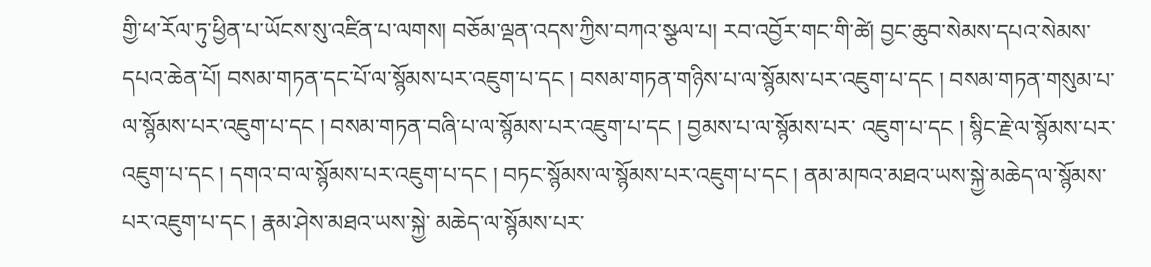གྱི་ཕ་རོལ་ཏུ་ཕྱིན་པ་ཡོངས་སུ་འཛིན་པ་ལགས། བཅོམ་ལྡན་འདས་ཀྱིས་བཀའ་སྩལ་པ། རབ་འབྱོར་གང་གི་ཚེ། བྱང་ཆུབ་སེམས་དཔའ་སེམས་དཔའ་ཆེན་པོ། བསམ་གཏན་དང་པོ་ལ་སྙོམས་པར་འཇུག་པ་དང ། བསམ་གཏན་གཉིས་པ་ལ་སྙོམས་པར་འཇུག་པ་དང ། བསམ་གཏན་གསུམ་པ་ལ་སྙོམས་པར་འཇུག་པ་དང ། བསམ་གཏན་བཞི་པ་ལ་སྙོམས་པར་འཇུག་པ་དང ། བྱམས་པ་ལ་སྙོམས་པར་ འཇུག་པ་དང ། སྙིང་རྗེ་ལ་སྙོམས་པར་འཇུག་པ་དང ། དགའ་བ་ལ་སྙོམས་པར་འཇུག་པ་དང ། བཏང་སྙོམས་ལ་སྙོམས་པར་འཇུག་པ་དང ། ནམ་མཁའ་མཐའ་ཡས་སྐྱེ་མཆེད་ལ་སྙོམས་པར་འཇུག་པ་དང ། རྣམ་ཤེས་མཐའ་ཡས་སྐྱེ་ མཆེད་ལ་སྙོམས་པར་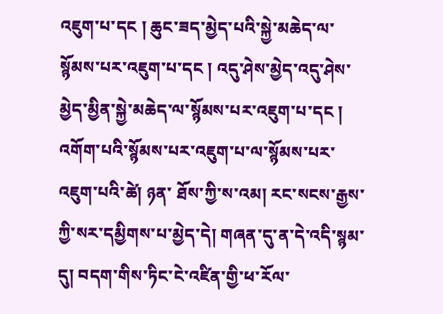འཇུག་པ་དང ། ཆུང་ཟད་མྱེད་པའི་སྐྱེ་མཆེད་ལ་སྙོམས་པར་འཇུག་པ་དང ། འདུ་ཤེས་མྱེད་འདུ་ཤེས་མྱེད་མྱིན་སྐྱེ་མཆེད་ལ་སྙོམས་པར་འཇུག་པ་དང ། འགོག་པའི་སྙོམས་པར་འཇུག་པ་ལ་སྙོམས་པར་འཇུག་པའི་ཚེ། ཉན་ ཐོས་ཀྱི་ས་འམ། རང་སངས་རྒྱས་ཀྱི་སར་དམྱིགས་པ་མྱེད་དེ། གཞན་དུ་ན་དེ་འདི་སྙམ་དུ། བདག་གིས་ཏིང་ངེ་འཛིན་གྱི་ཕ་རོལ་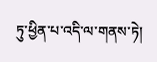ཏུ་ཕྱིན་པ་འདི་ལ་གནས་ཏེ།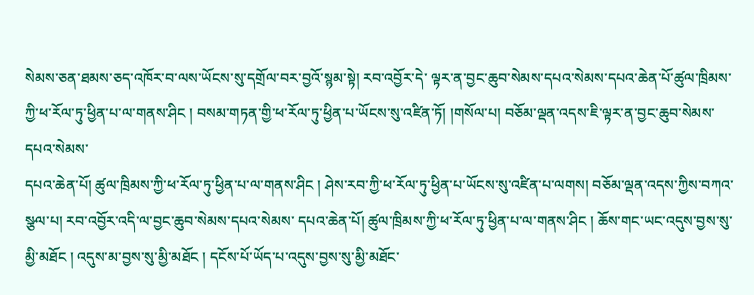སེམས་ཅན་ཐམས་ཅད་འཁོར་བ་ལས་ཡོངས་སུ་དགྲོལ་བར་བྱའོ་སྙམ་སྟེ། རབ་འབྱོར་དེ་ ལྟར་ན་བྱང་ཆུབ་སེམས་དཔའ་སེམས་དཔའ་ཆེན་པོ་ཚུལ་ཁྲིམས་ཀྱི་ཕ་རོལ་ཏུ་ཕྱིན་པ་ལ་གནས་ཤིང ། བསམ་གཏན་གྱི་ཕ་རོལ་ཏུ་ཕྱིན་པ་ཡོངས་སུ་འཛིན་ཏོ། །གསོལ་པ། བཅོམ་ལྡན་འདས་ཇི་ལྟར་ན་བྱང་ཆུབ་སེམས་དཔའ་སེམས་
དཔའ་ཆེན་པོ། ཚུལ་ཁྲིམས་ཀྱི་ཕ་རོལ་ཏུ་ཕྱིན་པ་ལ་གནས་ཤིང ། ཤེས་རབ་ཀྱི་ཕ་རོལ་ཏུ་ཕྱིན་པ་ཡོངས་སུ་འཛིན་པ་ལགས། བཅོམ་ལྡན་འདས་ཀྱིས་བཀའ་སྩལ་པ། རབ་འབྱོར་འདི་ལ་བྱང་ཆུབ་སེམས་དཔའ་སེམས་ དཔའ་ཆེན་པོ། ཚུལ་ཁྲིམས་ཀྱི་ཕ་རོལ་ཏུ་ཕྱིན་པ་ལ་གནས་ཤིང ། ཆོས་གང་ཡང་འདུས་བྱས་སུ་མྱི་མཐོང ། འདུས་མ་བྱས་སུ་མྱི་མཐོང ། དངོས་པོ་ཡོད་པ་འདུས་བྱས་སུ་མྱི་མཐོང་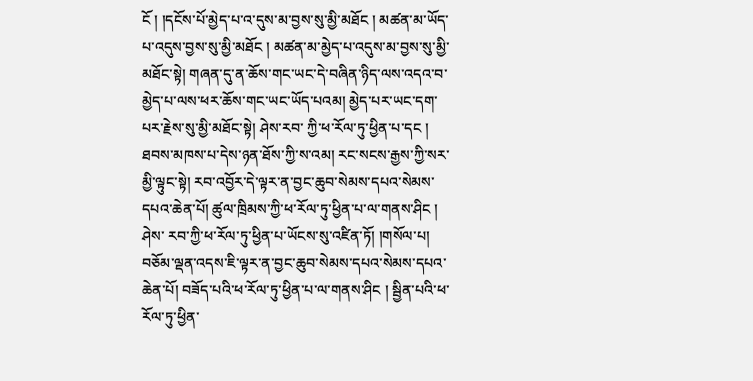ངོ ། །དངོས་པོ་མྱེད་པ་འ་དུས་མ་བྱས་སུ་མྱི་མཐོང ། མཚན་མ་ཡོད་ པ་འདུས་བྱས་སུ་མྱི་མཐོང ། མཚན་མ་མྱེད་པ་འདུས་མ་བྱས་སུ་མྱི་མཐོང་སྟེ། གཞན་དུ་ན་ཆོས་གང་ཡང་དེ་བཞིན་ཉིད་ལས་འདའ་བ་མྱེད་པ་ལས་ཕར་ཆོས་གང་ཡང་ཡོད་པའམ། མྱེད་པར་ཡང་དག་པར་རྗེས་སུ་མྱི་མཐོང་སྟེ། ཤེས་རབ་ ཀྱི་ཕ་རོལ་ཏུ་ཕྱིན་པ་དང ། ཐབས་མཁས་པ་དེས་ཉན་ཐོས་ཀྱི་ས་འམ། རང་སངས་རྒྱས་ཀྱི་སར་མྱི་ལྟུང་སྟེ། རབ་འབྱོར་དེ་ལྟར་ན་བྱང་ཆུབ་སེམས་དཔའ་སེམས་དཔའ་ཆེན་པོ། ཚུལ་ཁྲིམས་ཀྱི་ཕ་རོལ་ཏུ་ཕྱིན་པ་ལ་གནས་ཤིང ། ཤེས་ རབ་ཀྱི་ཕ་རོལ་ཏུ་ཕྱིན་པ་ཡོངས་སུ་འཛིན་ཏོ། །གསོལ་པ། བཅོམ་ལྡན་འདས་ཇི་ལྟར་ན་བྱང་ཆུབ་སེམས་དཔའ་སེམས་དཔའ་ཆེན་པོ། བཟོད་པའི་ཕ་རོལ་ཏུ་ཕྱིན་པ་ལ་གནས་ཤིང ། སྦྱིན་པའི་ཕ་རོལ་ཏུ་ཕྱིན་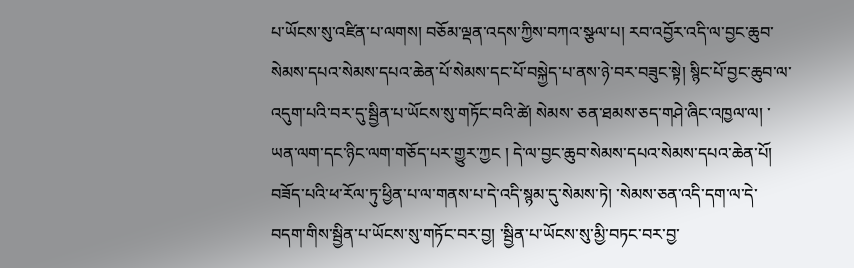པ་ཡོངས་སུ་འཛིན་པ་ལགས། བཅོམ་ལྡན་འདས་ཀྱིས་བཀའ་སྩལ་པ། རབ་འབྱོར་འདི་ལ་བྱང་ཆུབ་སེམས་དཔའ་སེམས་དཔའ་ཆེན་པོ་སེམས་དང་པོ་བསྐྱེད་པ་ནས་ཉེ་བར་བཟུང་སྟེ། སྙིང་པོ་བྱང་ཆུབ་ལ་འདུག་པའི་བར་དུ་སྦྱིན་པ་ཡོངས་སུ་གཏོང་བའི་ཚེ། སེམས་ ཅན་ཐམས་ཅད་གཤེ་ཞིང་འཁྱལ་ལ། ་ཡན་ལག་དང་ཉིང་ལག་གཅོད་པར་གྱུར་ཀྱང ། དེ་ལ་བྱང་ཆུབ་སེམས་དཔའ་སེམས་དཔའ་ཆེན་པོ། བཟོད་པའི་ཕ་རོལ་ཏུ་ཕྱིན་པ་ལ་གནས་པ་དེ་འདི་སྙམ་དུ་སེམས་ཏེ། ་སེམས་ཅན་འདི་དག་ལ་དེ་
བདག་གིས་སྦྱིན་པ་ཡོངས་སུ་གཏོང་བར་བྱ། ་སྦྱིན་པ་ཡོངས་སུ་མྱི་བཏང་བར་བྱ་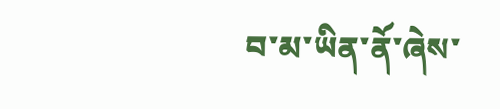བ་མ་ཡིན་ནོ་ཞེས་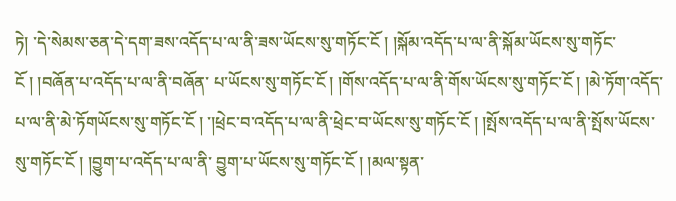ཏེ། ་དེ་སེམས་ཅན་དེ་དག་ཟས་འདོད་པ་ལ་ནི་ཟས་ཡོངས་སུ་གཏོང་ངོ ། །སྐོམ་འདོད་པ་ལ་ནི་སྐོམ་ཡོངས་སུ་གཏོང་ངོ ། །བཞོན་པ་འདོད་པ་ལ་ནི་བཞོན་ པ་ཡོངས་སུ་གཏོང་ངོ ། །གོས་འདོད་པ་ལ་ནི་གོས་ཡོངས་སུ་གཏོང་ངོ ། །མེ་ཏོག་འདོད་པ་ལ་ནི་མེ་ཏོགཡོངས་སུ་གཏོང་ངོ ། ་།ཕྲེང་བ་འདོད་པ་ལ་ནི་ཕྲེང་བ་ཡོངས་སུ་གཏོང་ངོ ། །སྤོས་འདོད་པ་ལ་ནི་སྤོས་ཡོངས་སུ་གཏོང་ངོ ། །བྱུག་པ་འདོད་པ་ལ་ནི་ བྱུག་པ་ཡོངས་སུ་གཏོང་ངོ ། །མལ་སྟན་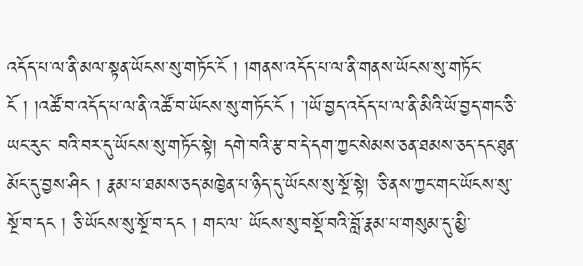འདོད་པ་ལ་ནི་མལ་སྟན་ཡོངས་སུ་གཏོང་ངོ ། །གནས་འདོད་པ་ལ་ནི་གནས་ཡོངས་སུ་གཏོང་ངོ ། །འཚོ་བ་འདོད་པ་ལ་ནི་འཚོ་བ་ཡོངས་སུ་གཏོང་ངོ ། ་།ཡོ་བྱད་འདོད་པ་ལ་ནི་མིའི་ཡོ་བྱད་གང་ཅི་ཡང་རུང་ བའི་བར་དུ་ཡོངས་སུ་གཏོང་སྟེ། དགེ་བའི་རྩ་བ་དེ་དག་ཀྱང་སེམས་ཅན་ཐམས་ཅད་དང་ཐུན་མོང་དུ་བྱས་ཤིང ། རྣམ་པ་ཐམས་ཅད་མཁྱེན་པ་ཉིད་དུ་ཡོངས་སུ་སྔོ་སྟེ། ་ཅི་ནས་ཀྱང་གང་ཡོངས་སུ་སྔོ་བ་དང ། ཅི་ཡོངས་སུ་སྔོ་བ་དང ། གང་ལ་ ཡོངས་སུ་བསྡོ་བའི་བློ་རྣམ་པ་གསུམ་དུ་མྱི་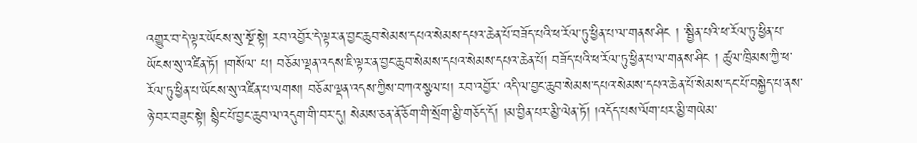འགྱུར་བ་དེ་ལྟར་ཡོངས་སུ་སྔོ་སྟེ། རབ་འབྱོར་དེ་ལྟར་ན་བྱང་ཆུབ་སེམས་དཔའ་སེམས་དཔའ་ཆེན་པོ་བཟོད་པའི་ཕ་རོལ་ཏུ་ཕྱིན་པ་ལ་གནས་ཤིང ། ་སྦྱིན་པའི་ཕ་རོལ་ཏུ་ཕྱིན་པ་ཡོངས་སུ་འཛིན་ཏོ། །གསོལ་ པ། བཅོམ་ལྡན་འདས་ཇི་ལྟར་ན་བྱང་ཆུབ་སེམས་དཔའ་སེམས་དཔའ་ཆེན་པོ། བཟོད་པའི་ཕ་རོལ་ཏུ་ཕྱིན་པ་ལ་གནས་ཤིང ། ཚུལ་ཁྲིམས་ཀྱི་ཕ་རོལ་ཏུ་ཕྱིན་པ་ཡོངས་སུ་འཛིན་པ་ལགས། བཅོམ་ལྡན་འདས་ཀྱིས་བཀའ་སྩལ་པ། རབ་འབྱོར་ འདི་ལ་བྱང་ཆུབ་སེམས་དཔའ་སེམས་དཔའ་ཆེན་པོ་སེམས་དང་པོ་བསྐྱེད་པ་ནས་ཉེ་བར་བཟུང་སྟེ། སྙིང་པོ་བྱང་ཆུབ་ལ་འདུག་གི་བར་དུ། སེམས་ཅན་ནོ་ཅོག་གི་སྲོག་མྱི་གཅོད་དོ། །མ་བྱིན་པར་མྱི་ལེན་ཏོ། །འདོད་པས་ལོག་པར་མྱི་གཡེམ་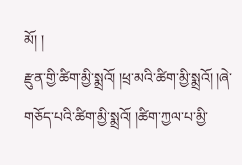མོ། །
རྫུན་གྱི་ཚིག་མྱི་སྨྲའོ། །ཕྲ་མའི་ཚིག་མྱི་སྨྲའོ། །ཞེ་གཅོད་པའི་ཚིག་མྱི་སྨྲའོ། །ཚིག་ཀྱལ་པ་མྱི་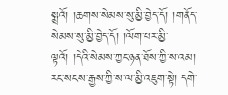སྨྲའོ། །ཆགས་སེམས་སུ་མྱི་བྱེད་དོ། །གནོད་སེམས་སུ་མྱི་བྱེད་དོ། །ལོག་པར་མྱི་ལྟའོ། །དེའི་སེམས་ཀྱང་ཉན་ཐོས་ཀྱི་ས་འམ། རང་སངས་རྒྱས་ཀྱི་ས་ལ་མྱི་འཇུག་སྟེ། དགེ་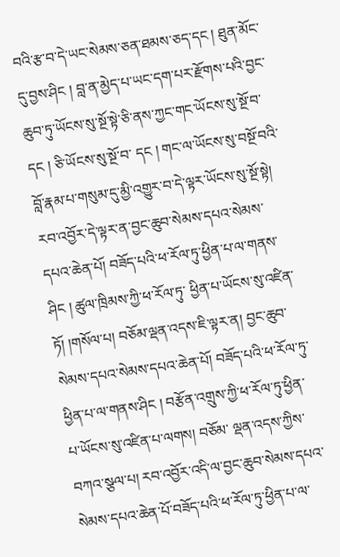བའི་རྩ་བ་དེ་ཡང་སེམས་ཅན་ཐམས་ཅད་དང ། ཐུན་མོང་དུ་བྱས་ཤིང ། བླ་ན་མྱེད་པ་ཡང་དག་པར་རྫོགས་པའི་བྱང་ཆུབ་ཏུ་ཡོངས་སུ་སྔོ་སྟེ་ཅི་ནས་ཀྱང་གང་ཡོངས་སུ་སྔོ་བ་དང ། ཅི་ཡོངས་སུ་སྔོ་བ་ དང ། གང་ལ་ཡོངས་སུ་བསྔོ་བའི་བློ་རྣམ་པ་གསུམ་དུ་མྱི་འགྱུར་བ་དེ་ལྟར་ཡོངས་སུ་སྔོ་སྟེ། རབ་འབྱོར་དེ་ལྟར་ན་བྱང་ཆུབ་སེམས་དཔའ་སེམས་དཔའ་ཆེན་པོ། བཟོད་པའི་ཕ་རོལ་ཏུ་ཕྱིན་པ་ལ་གནས་ཤིང ། ཚུལ་ཁྲིམས་ཀྱི་ཕ་རོལ་ཏུ་ ཕྱིན་པ་ཡོངས་སུ་འཛིན་ཏོ། །གསོལ་པ། བཅོམ་ལྡན་འདས་ཇི་ལྟར་ན། བྱང་ཆུབ་སེམས་དཔའ་སེམས་དཔའ་ཆེན་པོ། བཟོད་པའི་ཕ་རོལ་ཏུ་ཕྱིན་པ་ལ་གནས་ཤིང ། བརྩོན་འགྲུས་ཀྱི་ཕ་རོལ་ཏུ་ཕྱིན་པ་ཡོངས་སུ་འཛིན་པ་ལགས། བཅོམ་ ལྡན་འདས་ཀྱིས་བཀའ་སྩལ་པ། རབ་འབྱོར་འདི་ལ་བྱང་ཆུབ་སེམས་དཔའ་སེམས་དཔའ་ཆེན་པོ་བཟོད་པའི་ཕ་རོལ་ཏུ་ཕྱིན་པ་ལ་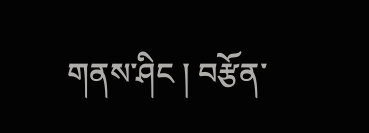གནས་ཤིང ། བརྩོན་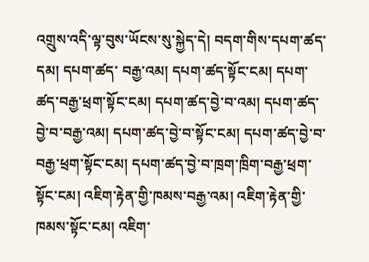འགྲུས་འདི་ལྟ་བུས་ཡོངས་སུ་སྐྱེད་དེ། བདག་གིས་དཔག་ཚད་དམ། དཔག་ཚད་ བརྒྱ་འམ། དཔག་ཚད་སྟོང་ངམ། དཔག་ཚད་བརྒྱ་ཕྲག་སྟོང་ངམ། དཔག་ཚད་བྱེ་བ་འམ། དཔག་ཚད་བྱེ་བ་བརྒྱ་འམ། དཔག་ཚད་བྱེ་བ་སྟོང་ངམ། དཔག་ཚད་བྱེ་བ་བརྒྱ་ཕྲག་སྟོང་ངམ། དཔག་ཚད་བྱེ་བ་ཁྲག་ཁྲིག་བརྒྱ་ཕྲག་ སྟོང་ངམ། འཇིག་རྟེན་གྱི་ཁམས་བརྒྱ་འམ། འཇིག་རྟེན་གྱི་ཁམས་སྟོང་ངམ། འཇིག་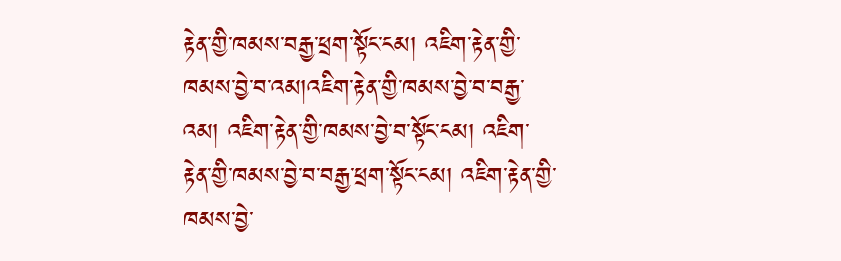རྟེན་གྱི་ཁམས་བརྒྱ་ཕྲག་སྟོང་ངམ། འཇིག་རྟེན་གྱི་ཁམས་བྱེ་བ་འམ།འཇིག་རྟེན་གྱི་ཁམས་བྱེ་བ་བརྒྱ་འམ། འཇིག་རྟེན་གྱི་ཁམས་བྱེ་བ་སྟོང་ངམ། འཇིག་
རྟེན་གྱི་ཁམས་བྱེ་བ་བརྒྱ་ཕྲག་སྟོང་ངམ། འཇིག་རྟེན་གྱི་ཁམས་བྱེ་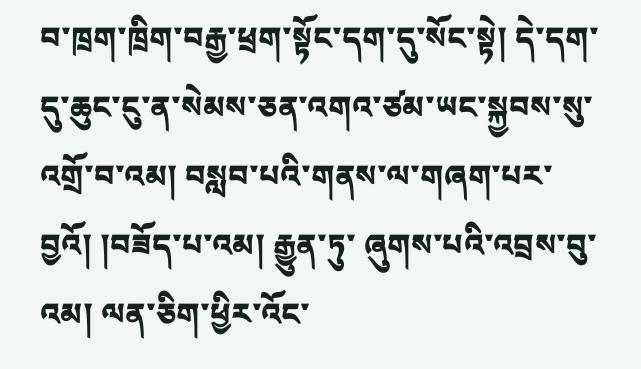བ་ཁྲག་ཁྲིག་བརྒྱ་ཕྲག་སྟོང་དག་དུ་སོང་སྟེ། དེ་དག་དུ་ཆུང་ངུ་ན་སེམས་ཅན་འགའ་ཙམ་ཡང་སྐྱབས་སུ་འགྲོ་བ་འམ། བསླབ་པའི་གནས་ལ་གཞག་པར་བྱའོ། །བཟོད་པ་འམ། རྒྱུན་ཏུ་ ཞུགས་པའི་འབྲས་བུ་འམ། ལན་ཅིག་ཕྱིར་འོང་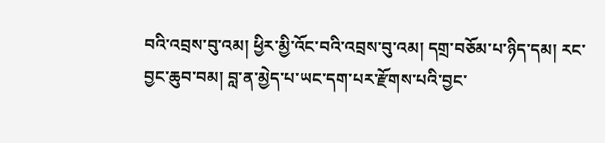བའི་འབྲས་བུ་འམ། ཕྱིར་མྱི་འོང་བའི་འབྲས་བུ་འམ། དགྲ་བཅོམ་པ་ཉིད་དམ། རང་བྱང་ཆུབ་བམ། བླ་ན་མྱེད་པ་ཡང་དག་པར་རྫོགས་པའི་བྱང་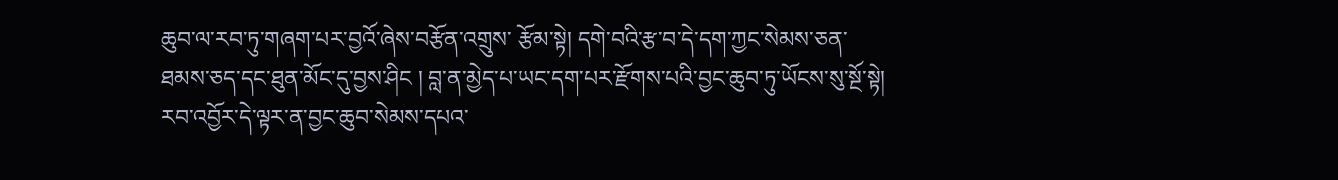ཆུབ་ལ་རབ་ཏུ་གཞག་པར་བྱའོ་ཞེས་བརྩོན་འགྲུས་ རྩོམ་སྟེ། དགེ་བའི་རྩ་བ་དེ་དག་ཀྱང་སེམས་ཅན་ཐམས་ཅད་དང་ཐུན་མོང་དུ་བྱས་ཤིང ། བླ་ན་མྱེད་པ་ཡང་དག་པར་རྫོགས་པའི་བྱང་ཆུབ་ཏུ་ཡོངས་སུ་སྔོ་སྟེ། རབ་འབྱོར་དེ་ལྟར་ན་བྱང་ཆུབ་སེམས་དཔའ་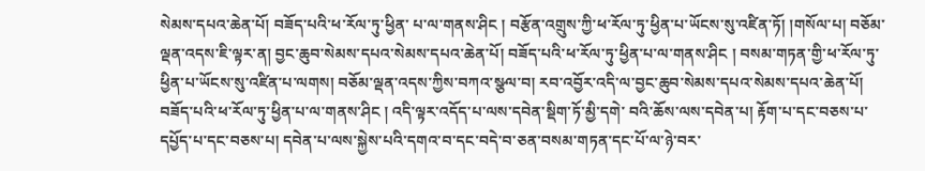སེམས་དཔའ་ཆེན་པོ། བཟོད་པའི་ཕ་རོལ་ཏུ་ཕྱིན་ པ་ལ་གནས་ཤིང ། བརྩོན་འགྲུས་ཀྱི་ཕ་རོལ་ཏུ་ཕྱིན་པ་ཡོངས་སུ་འཛིན་ཏོ། །གསོལ་པ། བཅོམ་ལྡན་འདས་ཇི་ལྟར་ན། བྱང་ཆུབ་སེམས་དཔའ་སེམས་དཔའ་ཆེན་པོ། བཟོད་པའི་ཕ་རོལ་ཏུ་ཕྱིན་པ་ལ་གནས་ཤིང ། བསམ་གཏན་གྱི་ཕ་རོལ་ཏུ་ ཕྱིན་པ་ཡོངས་སུ་འཛིན་པ་ལགས། བཅོམ་ལྡན་འདས་ཀྱིས་བཀའ་སྩལ་བ། རབ་འབྱོར་འདི་ལ་བྱང་ཆུབ་སེམས་དཔའ་སེམས་དཔའ་ཆེན་པོ། བཟོད་པའི་ཕ་རོལ་ཏུ་ཕྱིན་པ་ལ་གནས་ཤིང ། འདི་ལྟར་འདོད་པ་ལས་དབེན་སྡིག་ཏོ་མྱི་དགེ་ བའི་ཆོས་ལས་དབེན་པ། རྟོག་པ་དང་བཅས་པ་དཔྱོད་པ་དང་བཅས་པ། དབེན་པ་ལས་སྐྱེས་པའི་དགའ་བ་དང་བདེ་བ་ཅན་བསམ་གཏན་དང་པོ་ལ་ཉེ་བར་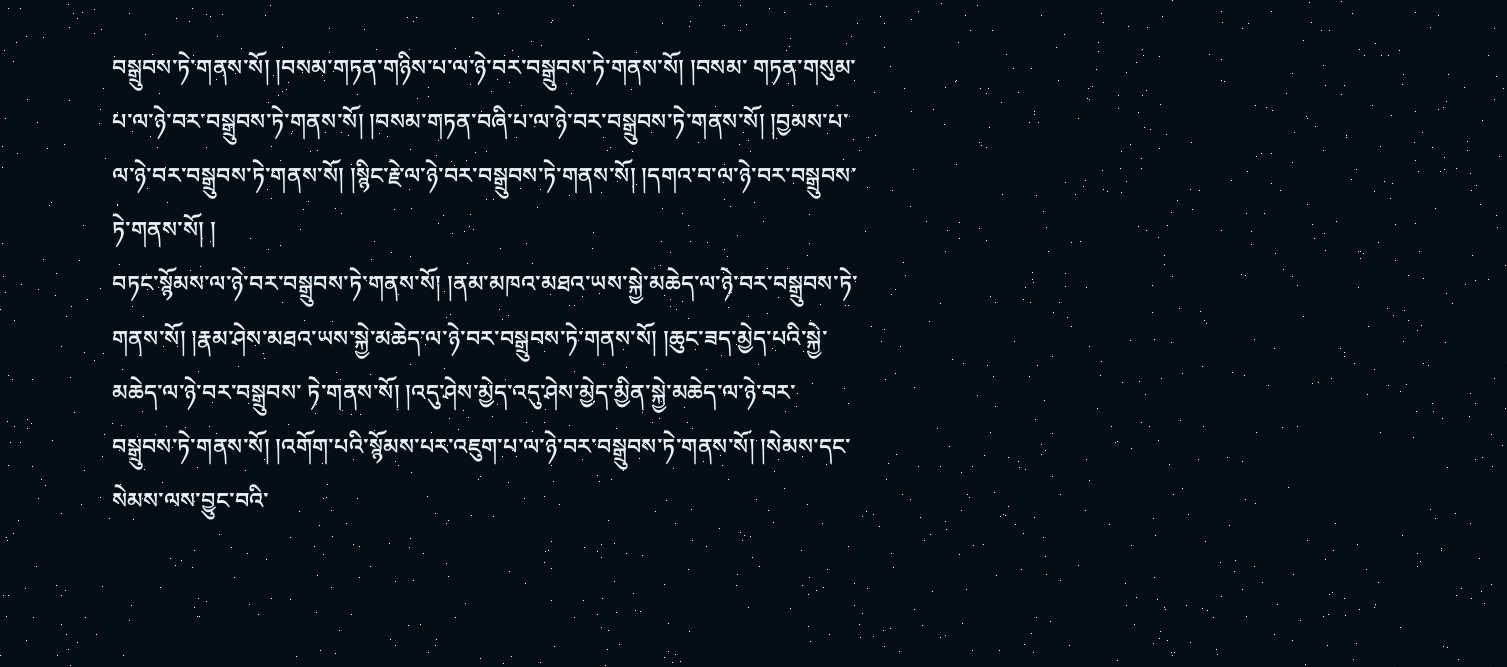བསྒྲུབས་ཏེ་གནས་སོ། །བསམ་གཏན་གཉིས་པ་ལ་ཉེ་བར་བསྒྲུབས་ཏེ་གནས་སོ། །བསམ་ གཏན་གསུམ་པ་ལ་ཉེ་བར་བསྒྲུབས་ཏེ་གནས་སོ། །བསམ་གཏན་བཞི་པ་ལ་ཉེ་བར་བསྒྲུབས་ཏེ་གནས་སོ། །བྱམས་པ་ལ་ཉེ་བར་བསྒྲུབས་ཏེ་གནས་སོ། །སྙིང་རྗེ་ལ་ཉེ་བར་བསྒྲུབས་ཏེ་གནས་སོ། །དགའ་བ་ལ་ཉེ་བར་བསྒྲུབས་ཏེ་གནས་སོ། །
བཏང་སྙོམས་ལ་ཉེ་བར་བསྒྲུབས་ཏེ་གནས་སོ། །ནམ་མཁའ་མཐའ་ཡས་སྐྱེ་མཆེད་ལ་ཉེ་བར་བསྒྲུབས་ཏེ་གནས་སོ། །རྣམ་ཤེས་མཐའ་ཡས་སྐྱེ་མཆེད་ལ་ཉེ་བར་བསྒྲུབས་ཏེ་གནས་སོ། །ཆུང་ཟད་མྱེད་པའི་སྐྱེ་མཆེད་ལ་ཉེ་བར་བསྒྲུབས་ ཏེ་གནས་སོ། །འདུ་ཤེས་མྱེད་འདུ་ཤེས་མྱེད་མྱིན་སྐྱེ་མཆེད་ལ་ཉེ་བར་བསྒྲུབས་ཏེ་གནས་སོ། །འགོག་པའི་སྙོམས་པར་འཇུག་པ་ལ་ཉེ་བར་བསྒྲུབས་ཏེ་གནས་སོ། །སེམས་དང་སེམས་ལས་བྱུང་བའི་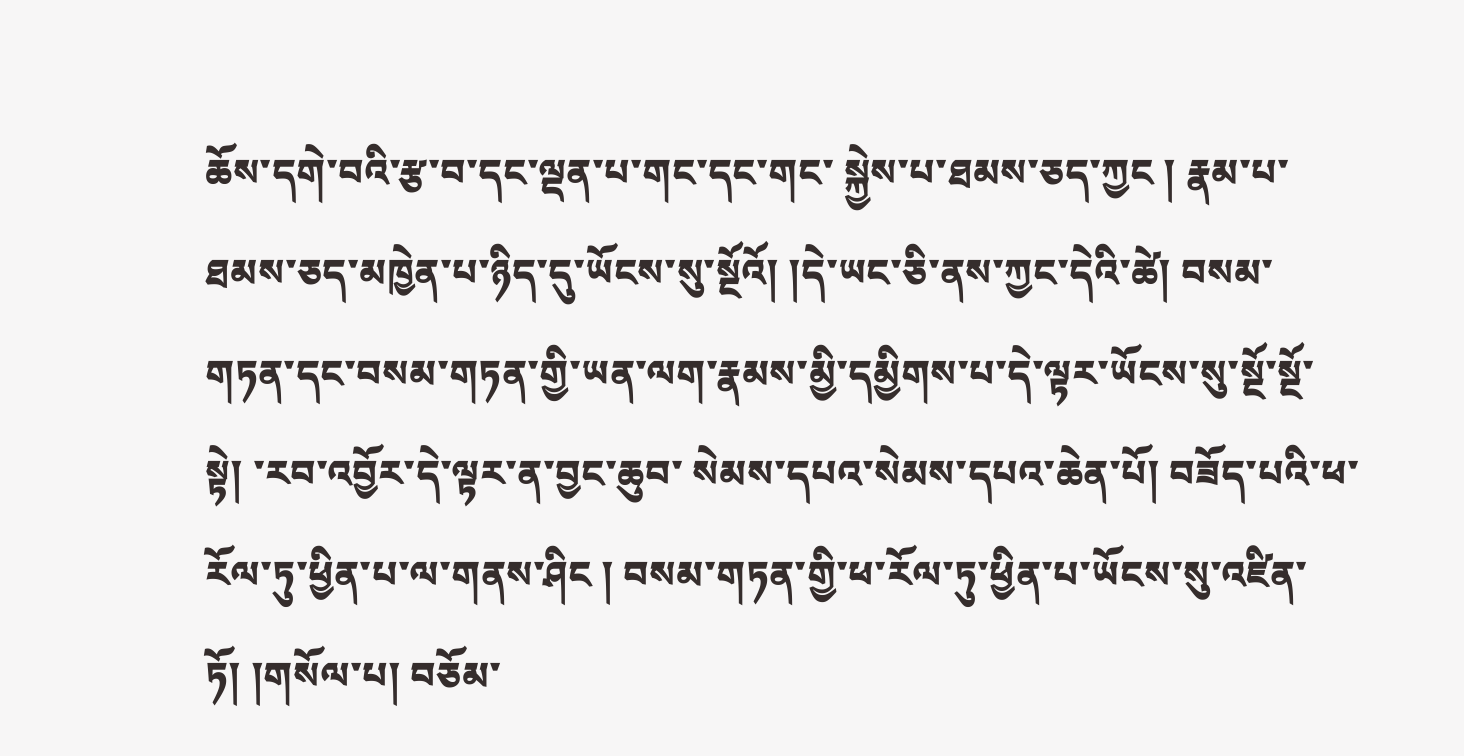ཆོས་དགེ་བའི་རྩ་བ་དང་ལྡན་པ་གང་དང་གང་ སྐྱེས་པ་ཐམས་ཅད་ཀྱང ། རྣམ་པ་ཐམས་ཅད་མཁྱེན་པ་ཉིད་དུ་ཡོངས་སུ་སྔོའོ། །དེ་ཡང་ཅི་ནས་ཀྱང་དེའི་ཚེ། བསམ་གཏན་དང་བསམ་གཏན་གྱི་ཡན་ལག་རྣམས་མྱི་དམྱིགས་པ་དེ་ལྟར་ཡོངས་སུ་སྔོ་སྔོ་སྟེ། ་རབ་འབྱོར་དེ་ལྟར་ན་བྱང་ཆུབ་ སེམས་དཔའ་སེམས་དཔའ་ཆེན་པོ། བཟོད་པའི་ཕ་རོལ་ཏུ་ཕྱིན་པ་ལ་གནས་ཤིང ། བསམ་གཏན་གྱི་ཕ་རོལ་ཏུ་ཕྱིན་པ་ཡོངས་སུ་འཛིན་ཏོ། །གསོལ་པ། བཅོམ་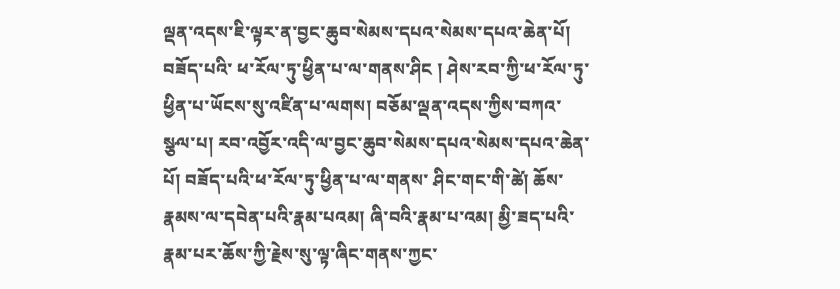ལྡན་འདས་ཇི་ལྟར་ན་བྱང་ཆུབ་སེམས་དཔའ་སེམས་དཔའ་ཆེན་པོ། བཟོད་པའི་ ཕ་རོལ་ཏུ་ཕྱིན་པ་ལ་གནས་ཤིང ། ཤེས་རབ་ཀྱི་ཕ་རོལ་ཏུ་ཕྱིན་པ་ཡོངས་སུ་འཛིན་པ་ལགས། བཅོམ་ལྡན་འདས་ཀྱིས་བཀའ་སྩལ་པ། རབ་འབྱོར་འདི་ལ་བྱང་ཆུབ་སེམས་དཔའ་སེམས་དཔའ་ཆེན་པོ། བཟོད་པའི་ཕ་རོལ་ཏུ་ཕྱིན་པ་ལ་གནས་ ཤིང་གང་གི་ཚེ། ཆོས་རྣམས་ལ་དབེན་པའི་རྣམ་པའམ། ཞི་བའི་རྣམ་པ་འམ། མྱི་ཟད་པའི་རྣམ་པར་ཆོས་ཀྱི་རྗེས་སུ་ལྟ་ཞིང་གནས་ཀྱང་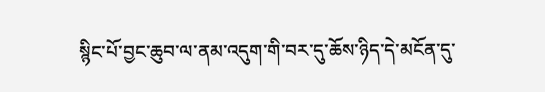སྙིང་པོ་བྱང་ཆུབ་ལ་ནམ་འདུག་གི་བར་དུ་ཆོས་ཉིད་དེ་མངོན་དུ་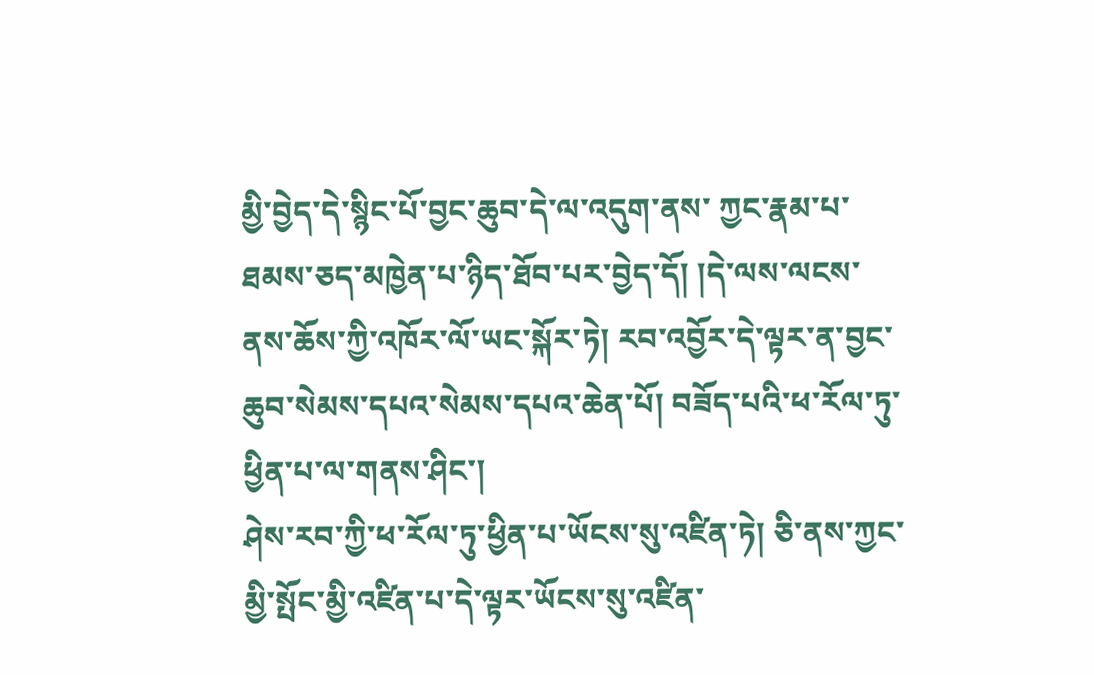མྱི་བྱེད་དེ་སྙིང་པོ་བྱང་ཆུབ་དེ་ལ་འདུག་ནས་ ཀྱང་རྣམ་པ་ཐམས་ཅད་མཁྱེན་པ་ཉིད་ཐོབ་པར་བྱེད་དོ། །དེ་ལས་ལངས་ནས་ཆོས་ཀྱི་འཁོར་ལོ་ཡང་སྐོར་ཏེ། རབ་འབྱོར་དེ་ལྟར་ན་བྱང་ཆུབ་སེམས་དཔའ་སེམས་དཔའ་ཆེན་པོ། བཟོད་པའི་ཕ་རོལ་ཏུ་ཕྱིན་པ་ལ་གནས་ཤིང་།
ཤེས་རབ་ཀྱི་ཕ་རོལ་ཏུ་ཕྱིན་པ་ཡོངས་སུ་འཛིན་ཏེ། ཅི་ནས་ཀྱང་མྱི་སྤོང་མྱི་འཛིན་པ་དེ་ལྟར་ཡོངས་སུ་འཛིན་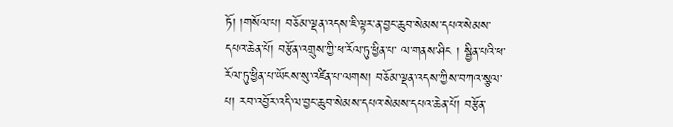ཏོ། །གསོལ་པ། བཅོམ་ལྡན་འདས་ཇི་ལྟར་ན་བྱང་ཆུབ་སེམས་དཔའ་སེམས་དཔའ་ཆེན་པོ། བརྩོན་འགྲུས་ཀྱི་ཕ་རོལ་ཏུ་ཕྱིན་པ་ ལ་གནས་ཤིང ། སྦྱིན་པའི་ཕ་རོལ་ཏུ་ཕྱིན་པ་ཡོངས་སུ་འཛིན་པ་ལགས། བཅོམ་ལྡན་འདས་ཀྱིས་བཀའ་སྩལ་པ། རབ་འབྱོར་འདི་ལ་བྱང་ཆུབ་སེམས་དཔའ་སེམས་དཔའ་ཆེན་པོ། བརྩོན་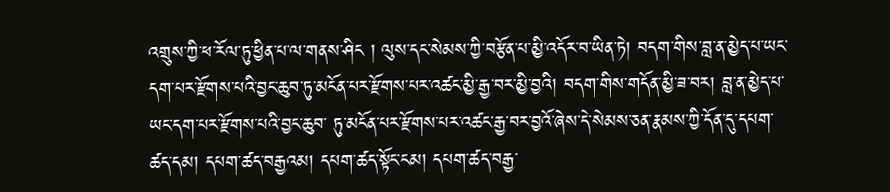འགྲུས་ཀྱི་ཕ་རོལ་ཏུ་ཕྱིན་པ་ལ་གནས་ཤིང ། ལུས་དང་སེམས་ཀྱི་བརྩོན་པ་མྱི་འདོར་བ་ཡིན་ཏེ། བདག་གིས་བླ་ན་མྱེད་པ་ཡང་དག་པར་རྫོགས་པའི་བྱང་ཆུབ་ཏུ་མངོན་པར་རྫོགས་པར་འཚང་མྱི་རྒྱ་བར་མྱི་བྱའི། བདག་གིས་གདོན་མྱི་ཟ་བར། བླ་ན་མྱེད་པ་ཡང་དག་པར་རྫོགས་པའི་བྱང་ཆུབ་ ཏུ་མངོན་པར་རྫོགས་པར་འཚང་རྒྱ་བར་བྱའོ་ཞེས་དེ་སེམས་ཅན་རྣམས་ཀྱི་དོན་དུ་དཔག་ཚད་དམ། དཔག་ཚད་བརྒྱའམ། དཔག་ཚད་སྟོང་ངམ། དཔག་ཚད་བརྒྱ་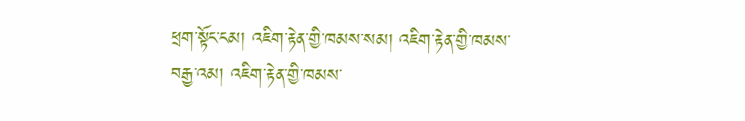ཕྲག་སྟོང་ངམ། འཇིག་རྟེན་གྱི་ཁམས་སམ། འཇིག་རྟེན་གྱི་ཁམས་བརྒྱ་འམ། འཇིག་རྟེན་གྱི་ཁམས་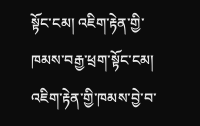སྟོང་ངམ། འཇིག་རྟེན་གྱི་ཁམས་བརྒྱ་ཕྲག་སྟོང་ངམ། འཇིག་རྟེན་གྱི་ཁམས་བྱེ་བ་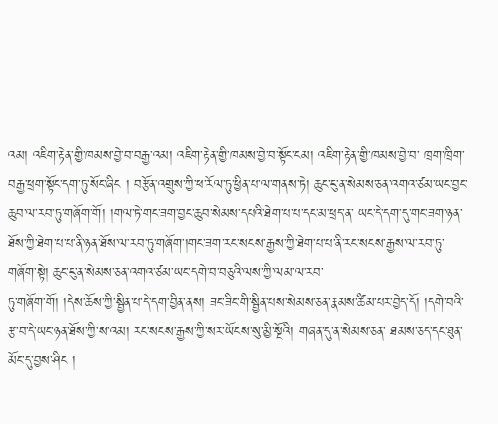འམ། འཇིག་རྟེན་གྱི་ཁམས་བྱེ་བ་བརྒྱ་འམ། འཇིག་རྟེན་གྱི་ཁམས་བྱེ་བ་སྟོང་ངམ། འཇིག་རྟེན་གྱི་ཁམས་བྱེ་བ་ ཁྲག་ཁྲིག་བརྒྱ་ཕྲག་སྟོང་དག་ཏུ་སོང་ཞིང ། བརྩོན་འགྲུས་ཀྱི་ཕ་རོལ་ཏུ་ཕྱིན་པ་ལ་གནས་ཏེ། ཆུང་ངུ་ན་སེམས་ཅན་འགའ་ཙམ་ཡང་བྱང་ཆུབ་ལ་རབ་ཏུ་གཞོག་གོ། །གལ་ཏེ་གང་ཟག་བྱང་ཆུབ་སེམས་དཔའི་ཐེག་པ་པ་དང་མ་ཕྲད་ན་ ཡང་དེ་དག་དུ་གང་ཟག་ཉན་ཐོས་ཀྱི་ཐེག་པ་པ་ནི་ཉན་ཐོས་ལ་རབ་ཏུ་གཞོག་།གང་ཟག་རང་སངས་རྒྱས་ཀྱི་ཐེག་པ་པ་ནི་རང་སངས་རྒྱས་ལ་རབ་ཏུ་གཞོག་སྟེ། ཆུང་ངུ་ན་སེམས་ཅན་འགའ་ཙམ་ཡང་དགེ་བ་བཅུའི་ལས་ཀྱི་ལམ་ལ་རབ་
ཏུ་གཞོག་གོ། །དེས་ཆོས་ཀྱི་སྦྱིན་པ་དེ་དག་བྱིན་ནས། ཟང་ཟིང་གི་སྦྱིན་པས་སེམས་ཅན་རྣམས་ཚིམ་པར་བྱེད་དོ། །དགེ་བའི་རྩ་བ་དེ་ཡང་ཉན་ཐོས་ཀྱི་ས་འམ། རང་སངས་རྒྱས་ཀྱི་སར་ཡོངས་སུ་མྱི་སྔོའི། གཞན་དུ་ན་སེམས་ཅན་ ཐམས་ཅད་དང་ཐུན་མོང་དུ་བྱས་ཤིང །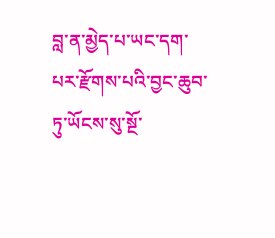བླ་ན་མྱེད་པ་ཡང་དག་པར་རྫོགས་པའི་བྱང་ཆུབ་ཏུ་ཡོངས་སུ་སྔོ་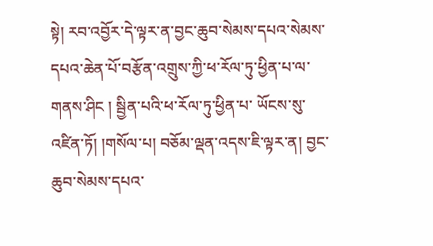སྟེ། རབ་འབྱོར་དེ་ལྟར་ན་བྱང་ཆུབ་སེམས་དཔའ་སེམས་དཔའ་ཆེན་པོ་བརྩོན་འགྲུས་ཀྱི་ཕ་རོལ་ཏུ་ཕྱིན་པ་ལ་གནས་ཤིང ། སྦྱིན་པའི་ཕ་རོལ་ཏུ་ཕྱིན་པ་ ཡོངས་སུ་འཛིན་ཏོ། །གསོལ་པ། བཅོམ་ལྡན་འདས་ཇི་ལྟར་ན། བྱང་ཆུབ་སེམས་དཔའ་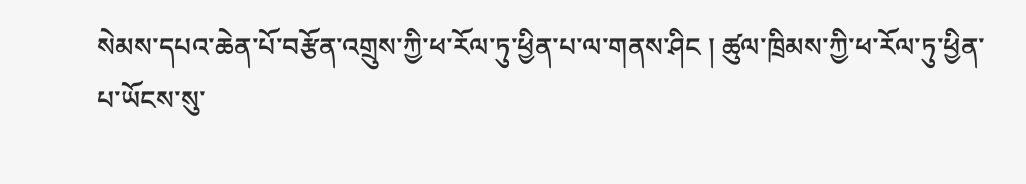སེམས་དཔའ་ཆེན་པོ་བརྩོན་འགྲུས་ཀྱི་ཕ་རོལ་ཏུ་ཕྱིན་པ་ལ་གནས་ཤིང ། ཚུལ་ཁྲིམས་ཀྱི་ཕ་རོལ་ཏུ་ཕྱིན་པ་ཡོངས་སུ་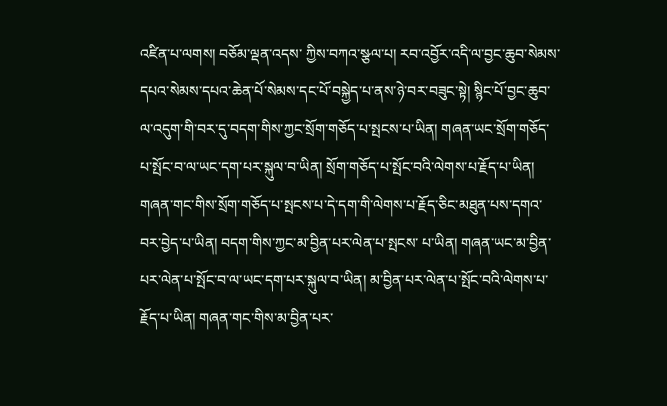འཛིན་པ་ལགས། བཅོམ་ལྡན་འདས་ ཀྱིས་བཀའ་སྩལ་པ། རབ་འབྱོར་འདི་ལ་བྱང་ཆུབ་སེམས་དཔའ་སེམས་དཔའ་ཆེན་པོ་སེམས་དང་པོ་བསྐྱེད་པ་ནས་ཉེ་བར་བཟུང་སྟེ། སྙིང་པོ་བྱང་ཆུབ་ལ་འདུག་གི་བར་དུ་བདག་གིས་ཀྱང་སྲོག་གཅོད་པ་སྤངས་པ་ཡིན། གཞན་ཡང་སྲོག་གཅོད་ པ་སྤོང་བ་ལ་ཡང་དག་པར་སྐུལ་བ་ཡིན། སྲོག་གཅོད་པ་སྤོང་བའི་ལེགས་པ་རྗོད་པ་ཡིན། གཞན་གང་གིས་སྲོག་གཅོད་པ་སྤངས་པ་དེ་དག་གི་ལེགས་པ་རྗོད་ཅིང་མཐུན་པས་དགའ་བར་བྱེད་པ་ཡིན། བདག་གིས་ཀྱང་མ་བྱིན་པར་ལེན་པ་སྤངས་ པ་ཡིན། གཞན་ཡང་མ་བྱིན་པར་ལེན་པ་སྤོང་བ་ལ་ཡང་དག་པར་སྐུལ་བ་ཡིན། མ་བྱིན་པར་ལེན་པ་སྤོང་བའི་ལེགས་པ་རྗོད་པ་ཡིན། གཞན་གང་གིས་མ་བྱིན་པར་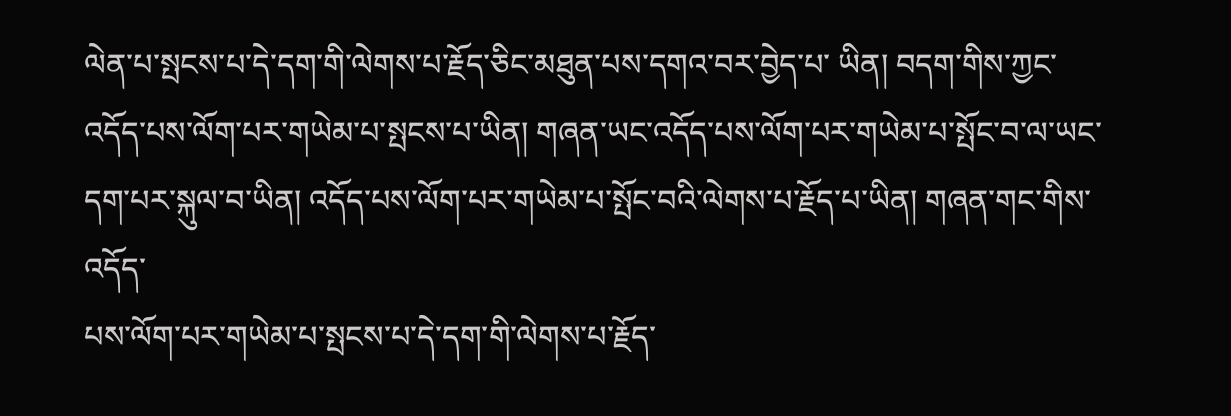ལེན་པ་སྤངས་པ་དེ་དག་གི་ལེགས་པ་རྗོད་ཅིང་མཐུན་པས་དགའ་བར་བྱེད་པ་ ཡིན། བདག་གིས་ཀྱང་འདོད་པས་ལོག་པར་གཡེམ་པ་སྤངས་པ་ཡིན། གཞན་ཡང་འདོད་པས་ལོག་པར་གཡེམ་པ་སྤོང་བ་ལ་ཡང་དག་པར་སྐུལ་བ་ཡིན། འདོད་པས་ལོག་པར་གཡེམ་པ་སྤོང་བའི་ལེགས་པ་རྗོད་པ་ཡིན། གཞན་གང་གིས་འདོད་
པས་ལོག་པར་གཡེམ་པ་སྤངས་པ་དེ་དག་གི་ལེགས་པ་རྗོད་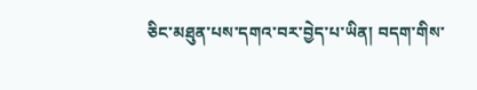ཅིང་མཐུན་པས་དགའ་བར་བྱེད་པ་ཡིན། བདག་གིས་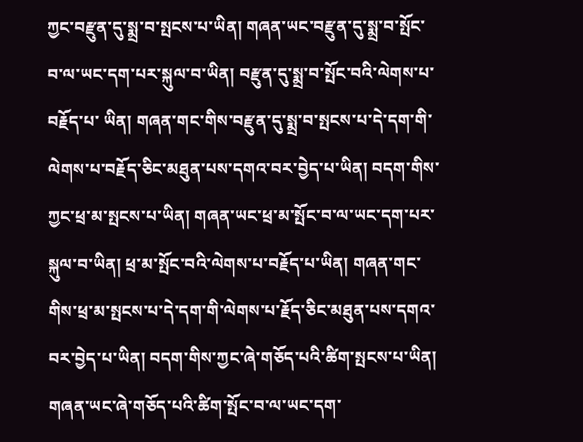ཀྱང་བརྫུན་དུ་སྨྲ་བ་སྤངས་པ་ཡིན། གཞན་ཡང་བརྫུན་དུ་སྨྲ་བ་སྤོང་བ་ལ་ཡང་དག་པར་སྐུལ་བ་ཡིན། བརྫུན་དུ་སྨྲ་བ་སྤོང་བའི་ལེགས་པ་བརྗོད་པ་ ཡིན། གཞན་གང་གིས་བརྫུན་དུ་སྨྲ་བ་སྤངས་པ་དེ་དག་གི་ལེགས་པ་བརྗོད་ཅིང་མཐུན་པས་དགའ་བར་བྱེད་པ་ཡིན། བདག་གིས་ཀྱང་ཕྲ་མ་སྤངས་པ་ཡིན། གཞན་ཡང་ཕྲ་མ་སྤོང་བ་ལ་ཡང་དག་པར་སྐུལ་བ་ཡིན། ཕྲ་མ་སྤོང་བའི་ལེགས་པ་བརྗོད་པ་ཡིན། གཞན་གང་གིས་ཕྲ་མ་སྤངས་པ་དེ་དག་གི་ལེགས་པ་རྗོད་ཅིང་མཐུན་པས་དགའ་བར་བྱེད་པ་ཡིན། བདག་གིས་ཀྱང་ཞེ་གཅོད་པའི་ཚིག་སྤངས་པ་ཡིན། གཞན་ཡང་ཞེ་གཅོད་པའི་ཚིག་སྤོང་བ་ལ་ཡང་དག་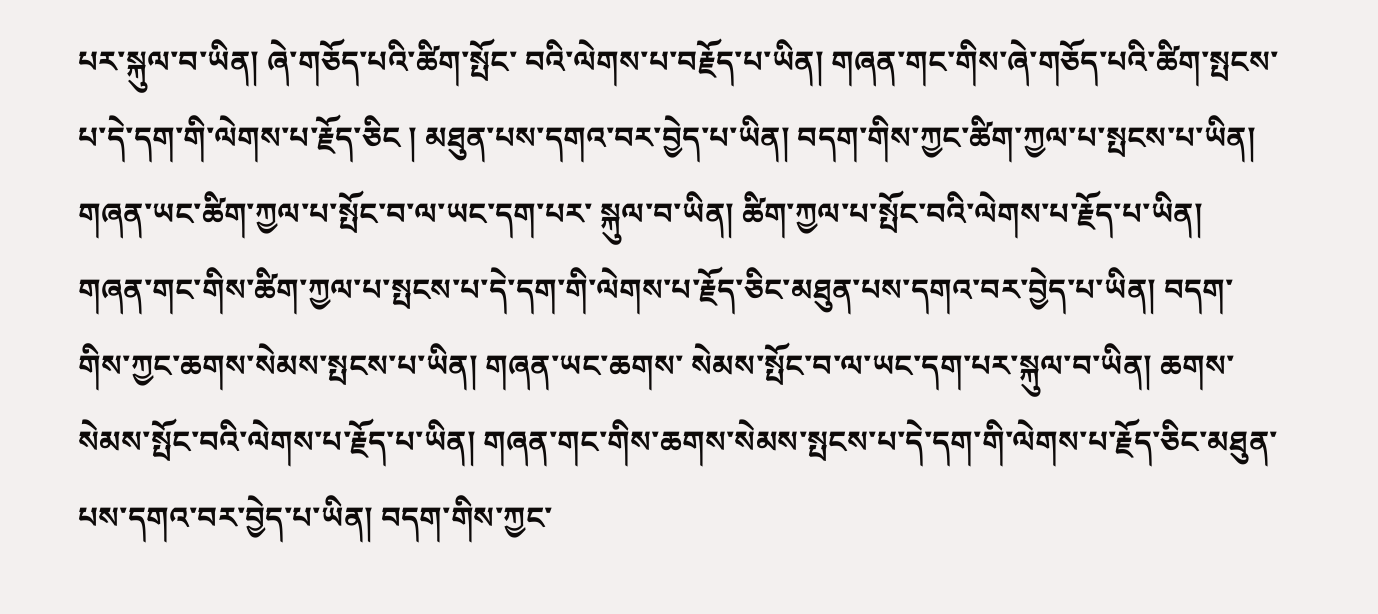པར་སྐུལ་བ་ཡིན། ཞེ་གཅོད་པའི་ཚིག་སྤོང་ བའི་ལེགས་པ་བརྗོད་པ་ཡིན། གཞན་གང་གིས་ཞེ་གཅོད་པའི་ཚིག་སྤངས་པ་དེ་དག་གི་ལེགས་པ་རྗོད་ཅིང ། མཐུན་པས་དགའ་བར་བྱེད་པ་ཡིན། བདག་གིས་ཀྱང་ཚིག་ཀྱལ་པ་སྤངས་པ་ཡིན། གཞན་ཡང་ཚིག་ཀྱལ་པ་སྤོང་བ་ལ་ཡང་དག་པར་ སྐུལ་བ་ཡིན། ཚིག་ཀྱལ་པ་སྤོང་བའི་ལེགས་པ་རྗོད་པ་ཡིན། གཞན་གང་གིས་ཚིག་ཀྱལ་པ་སྤངས་པ་དེ་དག་གི་ལེགས་པ་རྗོད་ཅིང་མཐུན་པས་དགའ་བར་བྱེད་པ་ཡིན། བདག་གིས་ཀྱང་ཆགས་སེམས་སྤངས་པ་ཡིན། གཞན་ཡང་ཆགས་ སེམས་སྤོང་བ་ལ་ཡང་དག་པར་སྐུལ་བ་ཡིན། ཆགས་སེམས་སྤོང་བའི་ལེགས་པ་རྗོད་པ་ཡིན། གཞན་གང་གིས་ཆགས་སེམས་སྤངས་པ་དེ་དག་གི་ལེགས་པ་རྗོད་ཅིང་མཐུན་པས་དགའ་བར་བྱེད་པ་ཡིན། བདག་གིས་ཀྱང་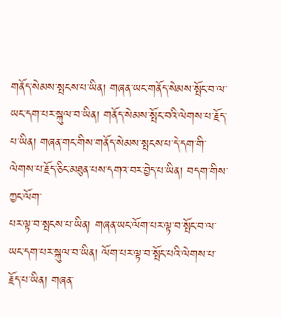གནོད་སེམས་སྤངས་པ་ཡིན། གཞན་ཡང་གནོད་སེམས་སྤོང་བ་ལ་ཡང་དག་པར་སྐུལ་བ་ཡིན། གནོད་སེམས་སྤོང་བའི་ལེགས་པ་རྗོད་པ་ཡིན། གཞན་གང་གིས་གནོད་སེམས་སྤངས་པ་དེ་དག་གི་ལེགས་པ་རྗོད་ཅིང་མཐུན་པས་དགའ་བར་བྱེད་པ་ཡིན། བདག་གིས་ཀྱང་ལོག་
པར་ལྟ་བ་སྤངས་པ་ཡིན། གཞན་ཡང་ལོག་པར་ལྟ་བ་སྤོང་བ་ལ་ཡང་དག་པར་སྐུལ་བ་ཡིན། ལོག་པར་ལྟ་བ་སྤོང་པའི་ལེགས་པ་རྗོད་པ་ཡིན། གཞན་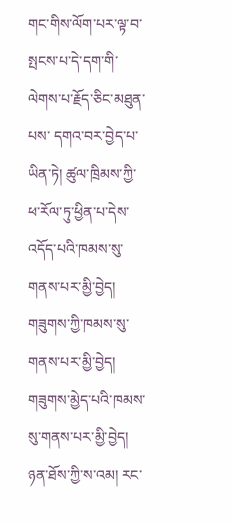གང་གིས་ལོག་པར་ལྟ་བ་སྤངས་པ་དེ་དག་གི་ལེགས་པ་རྗོད་ཅིང་མཐུན་པས་ དགའ་བར་བྱེད་པ་ཡིན་ཏེ། ཚུལ་ཁྲིམས་ཀྱི་ཕ་རོལ་ཏུ་ཕྱིན་པ་དེས་འདོད་པའི་ཁམས་སུ་གནས་པར་མྱི་བྱེད། གཟུགས་ཀྱི་ཁམས་སུ་གནས་པར་མྱི་བྱེད། གཟུགས་མྱེད་པའི་ཁམས་སུ་གནས་པར་མྱི་བྱེད། ཉན་ཐོས་ཀྱི་ས་འམ། རང་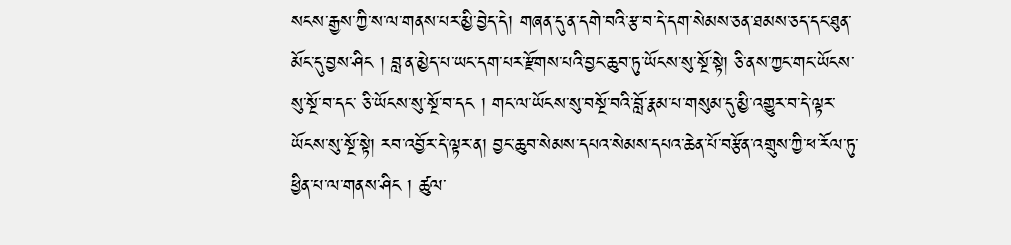སངས་རྒྱས་ཀྱི་ས་ལ་གནས་པར་མྱི་བྱེད་དེ། གཞན་དུ་ན་དགེ་བའི་རྩ་བ་དེ་དག་སེམས་ཅན་ཐམས་ཅད་དང་ཐུན་མོང་དུ་བྱས་ཤིང ། བླ་ན་མྱེད་པ་ཡང་དག་པར་རྫོགས་པའི་བྱང་ཆུབ་ཏུ་ཡོངས་སུ་སྔོ་སྟེ། ཅི་ནས་ཀྱང་གང་ཡོངས་སུ་སྔོ་བ་དང་ ཅི་ཡོངས་སུ་སྔོ་བ་དང ། གང་ལ་ཡོངས་སུ་བསྔོ་བའི་བློ་རྣམ་པ་གསུམ་དུ་མྱི་འགྱུར་བ་དེ་ལྟར་ཡོངས་སུ་སྔོ་སྟེ། རབ་འབྱོར་དེ་ལྟར་ན། བྱང་ཆུབ་སེམས་དཔའ་སེམས་དཔའ་ཆེན་པོ་བརྩོན་འགྲུས་ཀྱི་ཕ་རོལ་ཏུ་ཕྱིན་པ་ལ་གནས་ཤིང ། ཚུལ་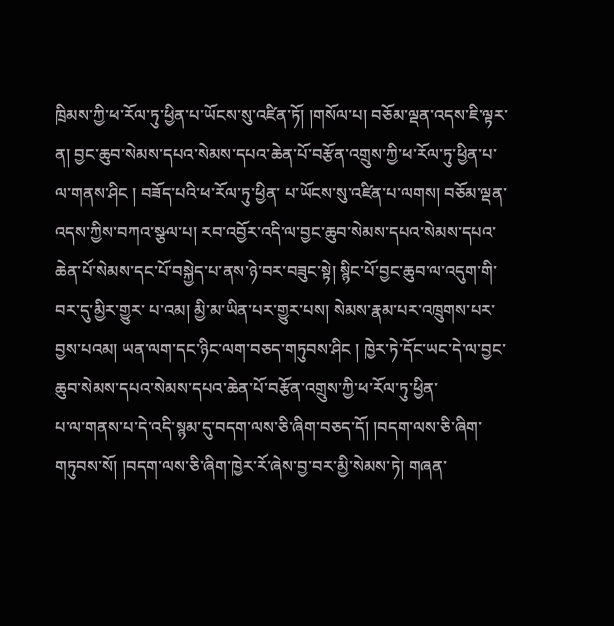ཁྲིམས་ཀྱི་ཕ་རོལ་ཏུ་ཕྱིན་པ་ཡོངས་སུ་འཛིན་ཏོ། །གསོལ་པ། བཅོམ་ལྡན་འདས་ཇི་ལྟར་ན། བྱང་ཆུབ་སེམས་དཔའ་སེམས་དཔའ་ཆེན་པོ་བརྩོན་འགྲུས་ཀྱི་ཕ་རོལ་ཏུ་ཕྱིན་པ་ལ་གནས་ཤིང ། བཟོད་པའི་ཕ་རོལ་ཏུ་ཕྱིན་ པ་ཡོངས་སུ་འཛིན་པ་ལགས། བཅོམ་ལྡན་འདས་ཀྱིས་བཀའ་སྩལ་པ། རབ་འབྱོར་འདི་ལ་བྱང་ཆུབ་སེམས་དཔའ་སེམས་དཔའ་ཆེན་པོ་སེམས་དང་པོ་བསྐྱེད་པ་ནས་ཉེ་བར་བཟུང་སྟེ། སྙིང་པོ་བྱང་ཆུབ་ལ་འདུག་གི་བར་དུ་མྱིར་གྱུར་ པ་འམ། མྱི་མ་ཡིན་པར་གྱུར་པས། སེམས་རྣམ་པར་འཁྲུགས་པར་བྱས་པའམ། ཡན་ལག་དང་ཉིང་ལག་བཅད་གཏུབས་ཤིང ། ཁྱེར་ཏེ་དོང་ཡང་དེ་ལ་བྱང་ཆུབ་སེམས་དཔའ་སེམས་དཔའ་ཆེན་པོ་བརྩོན་འགྲུས་ཀྱི་ཕ་རོལ་ཏུ་ཕྱིན་
པ་ལ་གནས་པ་དེ་འདི་སྙམ་དུ་བདག་ལས་ཅི་ཞིག་བཅད་དོ། །བདག་ལས་ཅི་ཞིག་གཏུབས་སོ། །བདག་ལས་ཅི་ཞིག་ཁྱེར་རོ་ཞེས་བྱ་བར་མྱི་སེམས་ཏེ། གཞན་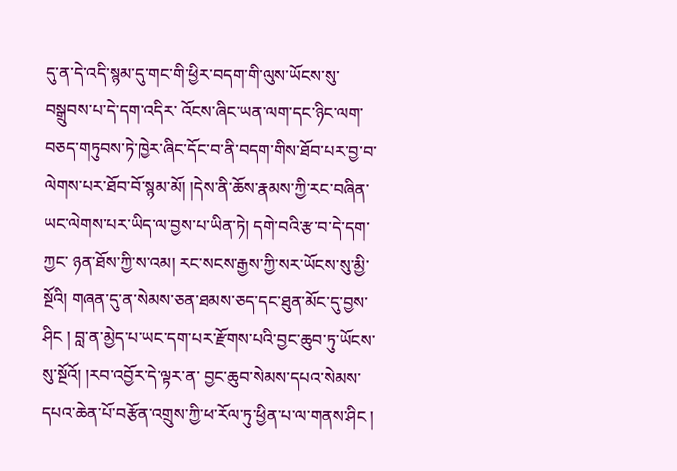དུ་ན་དེ་འདི་སྙམ་དུ་གང་གི་ཕྱིར་བདག་གི་ལུས་ཡོངས་སུ་བསྒྲུབས་པ་དེ་དག་འདིར་ འོངས་ཞིང་ཡན་ལག་དང་ཉིང་ལག་བཅད་གཏུབས་ཏེ་ཁྱེར་ཞིང་དོང་བ་ནི་བདག་གིས་ཐོབ་པར་བྱ་བ་ལེགས་པར་ཐོབ་བོ་སྙམ་མོ། །དེས་ནི་ཆོས་རྣམས་ཀྱི་རང་བཞིན་ཡང་ལེགས་པར་ཡིད་ལ་བྱས་པ་ཡིན་ཏེ། དགེ་བའི་རྩ་བ་དེ་དག་ཀྱང་ ཉན་ཐོས་ཀྱི་ས་འམ། རང་སངས་རྒྱས་ཀྱི་སར་ཡོངས་སུ་མྱི་སྔོའི། གཞན་དུ་ན་སེམས་ཅན་ཐམས་ཅད་དང་ཐུན་མོང་དུ་བྱས་ཤིང ། བླ་ན་མྱེད་པ་ཡང་དག་པར་རྫོགས་པའི་བྱང་ཆུབ་ཏུ་ཡོངས་སུ་སྔོའོ། །རབ་འབྱོར་དེ་ལྟར་ན་ བྱང་ཆུབ་སེམས་དཔའ་སེམས་དཔའ་ཆེན་པོ་བརྩོན་འགྲུས་ཀྱི་ཕ་རོལ་ཏུ་ཕྱིན་པ་ལ་གནས་ཤིང །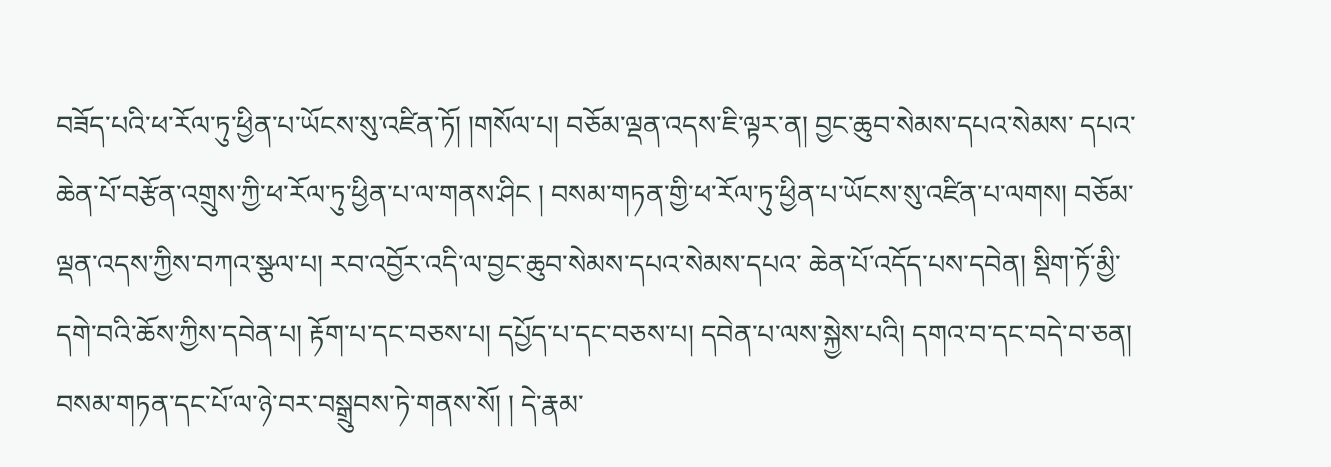བཟོད་པའི་ཕ་རོལ་ཏུ་ཕྱིན་པ་ཡོངས་སུ་འཛིན་ཏོ། །གསོལ་པ། བཅོམ་ལྡན་འདས་ཇི་ལྟར་ན། བྱང་ཆུབ་སེམས་དཔའ་སེམས་ དཔའ་ཆེན་པོ་བརྩོན་འགྲུས་ཀྱི་ཕ་རོལ་ཏུ་ཕྱིན་པ་ལ་གནས་ཤིང ། བསམ་གཏན་གྱི་ཕ་རོལ་ཏུ་ཕྱིན་པ་ཡོངས་སུ་འཛིན་པ་ལགས། བཅོམ་ལྡན་འདས་ཀྱིས་བཀའ་སྩལ་པ། རབ་འབྱོར་འདི་ལ་བྱང་ཆུབ་སེམས་དཔའ་སེམས་དཔའ་ ཆེན་པོ་འདོད་པས་དབེན། སྡིག་ཏོ་མྱི་དགེ་བའི་ཆོས་ཀྱིས་དབེན་པ། རྟོག་པ་དང་བཅས་པ། དཔྱོད་པ་དང་བཅས་པ། དབེན་པ་ལས་སྐྱེས་པའི། དགའ་བ་དང་བདེ་བ་ཅན། བསམ་གཏན་དང་པོ་ལ་ཉེ་བར་བསྒྲུབས་ཏེ་གནས་སོ། ། དེ་རྣམ་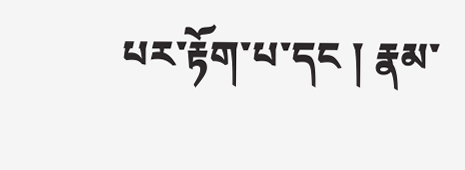པར་རྟོག་པ་དང ། རྣམ་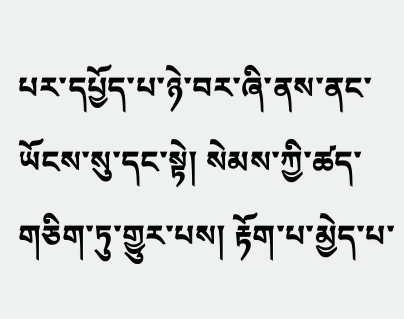པར་དཔྱོད་པ་ཉེ་བར་ཞི་ནས་ནང་ཡོངས་སུ་དང་སྟེ། སེམས་ཀྱི་ཚད་གཅིག་ཏུ་གྱུར་པས། རྟོག་པ་མྱེད་པ་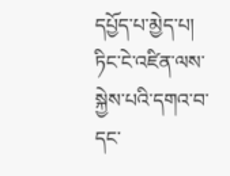དཔྱོད་པ་མྱེད་པ། ཏིང་ངེ་འཛིན་ལས་སྐྱེས་པའི་དགའ་བ་དང་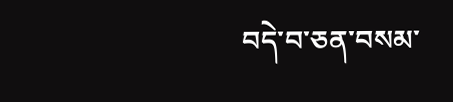བདེ་བ་ཅན་བསམ་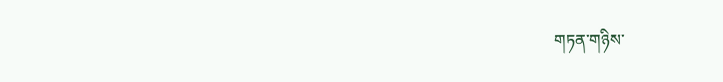གཏན་གཉིས་